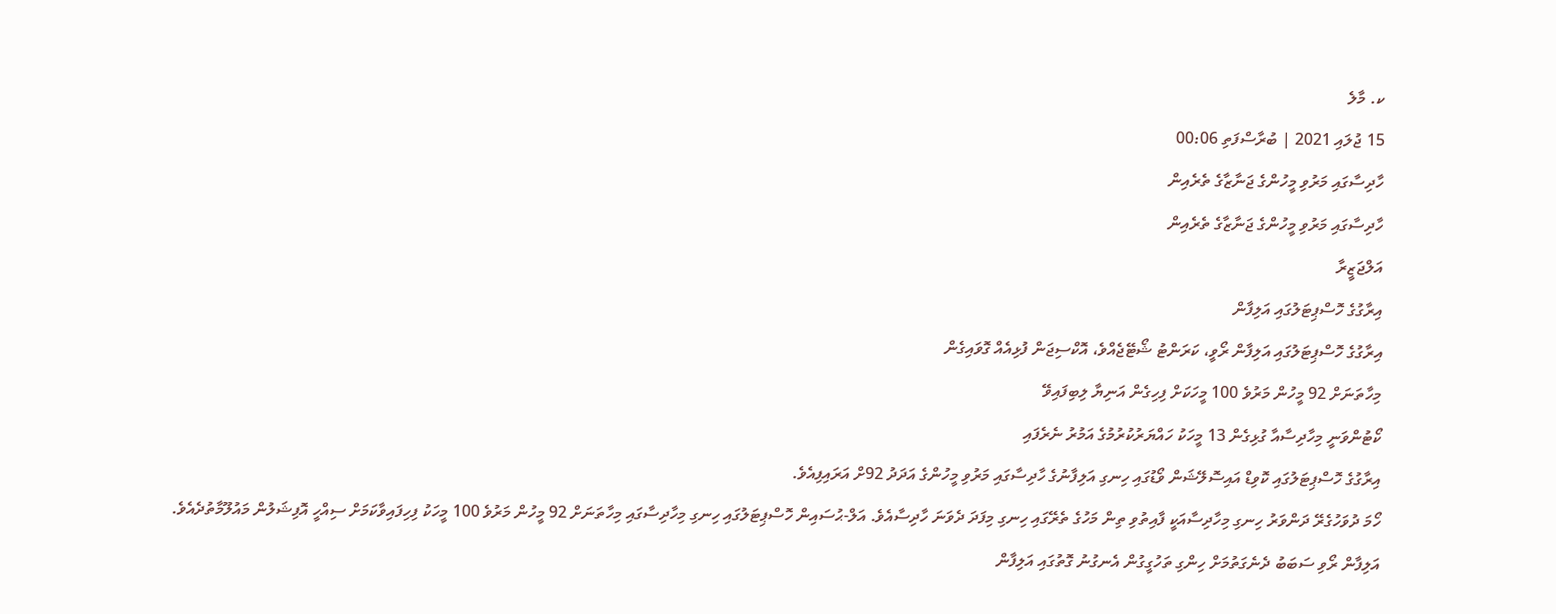ކ. މާލެ
15 ޖުލައި 2021 | ބުރާސްފަތި 00:06
ހާދިސާގައި މަރުވި މީހުންގެ ޖަނާޒާގެ ތެރެއިން
ހާދިސާގައި މަރުވި މީހުންގެ ޖަނާޒާގެ ތެރެއިން
އަލްޖަޒީރާ
އިރާގުގެ ހޮސްޕިޓަލުގައި އަލިފާން
އިރާގުގެ ހޮސްޕިޓަލުގައި އަލިފާން ރޯވީ، ކަރަންޓު ޝޯޓޭޖެއްވެ، އޮކްސިޖަން ފުޅިއެއް ގޮވައިގެން
މިހާތަނަށް 92 މީހުން މަރުވެ 100 މީހަކަށް ފިހިގެން އަނިޔާ ލިބިފައިވޭ
ކޯޓުންވަނީ މިހާދިސާއާ ގުޅިގެން 13 މީހަކު ހައްޔަރުކުރުމުގެ އަމުރު ނެރެފައި
އިރާގުގެ ހޮސްޕިޓަލުގައި ކޮވިޑް އައިސޮލޭޝަން ވޯޑުގައި ހިނގި އަލިފާނުގެ ހާދިސާގައި މަރުވި މީހުންގެ އަދަދު 92ށް އަރައިފިއެވެ.
ހޯމަ ދުވަހުގެރޭ ދަންވަރު ހިނގި މިހާދިސާއަކީ ފާއިތުވި ތިން މަހުގެ ތެރޭގައި ހިނގި މިފަދަ ދެވަނަ ހާދިސާއެވެ. އަލް-ޙުސައިން ހޮސްޕިޓަލުގައި ހިނގި މިހާދިސާގައި މިހާތަނަށް 92 މީހުން މަރުވެ 100 މީހަކު ފިހިފައިވާކަމަށް ސިއްހީ އޮފިޝަލުން މައުލޫމާތުދެއެވެ.
އަލިފާން ރޯވި ސަބަބު ދެނެގަތުމަށް ހިންގި ތަހުގީގުން އެނގުނު ގޮތުގައި އަލިފާން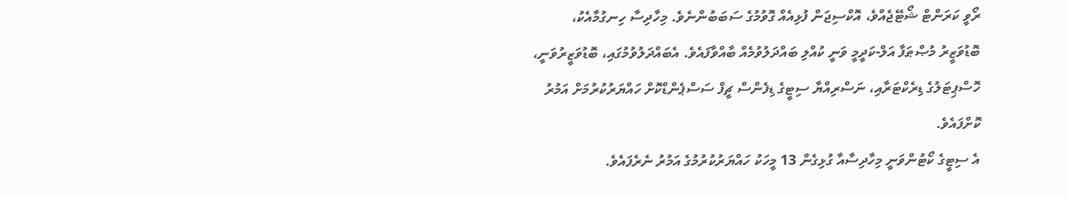ރޯވީ ކަރަންޓް ޝޯޓޭޖެއްވެ، އޮކްސިޖަން ފުޅިއެއް ގޮވުމުގެ ސަބަބުންނެވެ. މިހާދިސާ ހިނގުމާއެކު، ބޮޑުވަޒީރު މުޞްޠަފާ އަލް-ކަދީމީ ވަނީ ކުއްލި ބައްދަލުވުމެއް ބާއްވާފައެވެ. އެބައްދަލުވުމުގައި، ބޮޑުވަޒީރުވަނީ، ހޮސްޕިޓަލުގެ ޑިރެކްޓަރާއި، ނަސްރިއްޔާ ސިޓީގެ ޑިފެންސް ޗީފް ސަސްޕެންޑްކޮށް ހައްޔަރުކުރުމަށް އަމުރު ކޮށްފައެވެ.
އެ ސިޓީގެ ކޯޓުންވަނީ މިހާދިސާއާ ގުޅިގެން 13 މީހަކު ހައްޔަރުކުރުމުގެ އަމުރު ނެރެފައެވެ.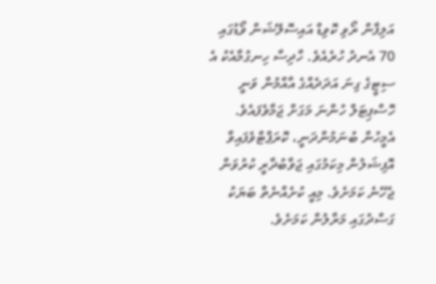އަލިފާން ރޯވި ކޮވިޑް އައިސޮލޭޝަން ވޯޑުގައި 70 އެނދު ހުރެއެވެ. ހާދިސާ ހިނގުމާއެކު އެ ސިޓީގެ ގިނަ އަދަދެއްގެ އާއްމުން ވަނީ ހޮސްޕިޓަލް ހުންނަ މަގަށް ޖަމާވެފައެވެ. އެމީހުން ބުނަމުންދަނީ، ކޮރަޕްޓްވެފައިވާ އޮފިޝަލުން މިކަމުގައި ޖަވާބުދާރީ ކުރުވަން ޖެހޭނެ ކަމަށެވެ. މިއީ ކުށެއްނެތް ބަޔަކު ގަސްދުގައި މަރާލުން ކަމަށެވެ.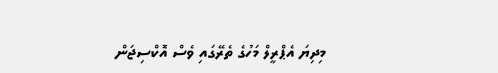މިދިޔަ އެޕްރީލް މަހުގެ ތެރޭގައި ވެސް އޮކްސިޖަން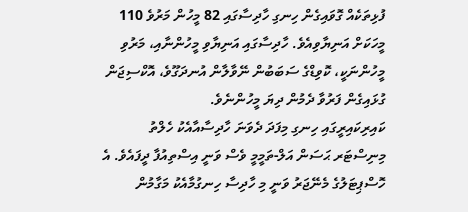ފުޅިތަކެއް ގޮވައިގެން ހިނގި ހާދިސާގައި 82 މީހުން މަރުވެ 110 މީހަކަށް އަނިޔާވިއެވެ. ހާދިސާގައި އަނިޔާވި މީހުންނާއި، މަރުވި މީހުންނަކީ، ކޮވިޑްގެ ސަބަބުން ނޭވާލާން އުނދަގޫވެ، އޮކްސިޖަން ގުޅައިގެން ފަރުވާ ދެމުން ދިޔަ މީހުންނެވެ.
ކައިރިކައިރީގައި ހިނގި މިފަދަ ދެވަނަ ހާދިސާއާއެކު ހެލްތު މިނިސްޓަރ ޙަސަން އަލް-ތަމީމީ ވެސް ވަނީ އިސްތިއުފާ ދީފައެވެ. އެ ހޮސްޕިޓަލުގެ މެނޭޖަރު ވަނީ މި ހާދިސާ ހިނގުމާއެކު މަގާމުން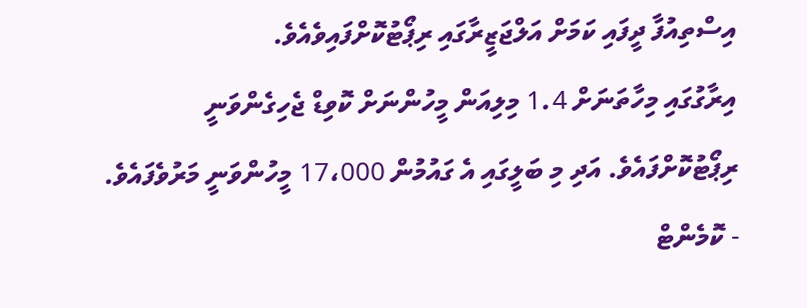އިސްތިއުފާ ދީފައި ކަމަށް އަލްޖަޒީރާގައި ރިޕޯޓުކޮށްފައިވެއެވެ.
އިރާގުގައި މިހާތަނަށް 1.4 މިލިއަން މީހުންނަށް ކޮވިޑް ޖެހިގެންވަނީ ރިޕޯޓުކޮށްފައެވެ. އަދި މި ބަލީގައި އެ ގައުމުން 17،000 މީހުންވަނީ މަރުވެފައެވެ.
- ކޮމެންޓް